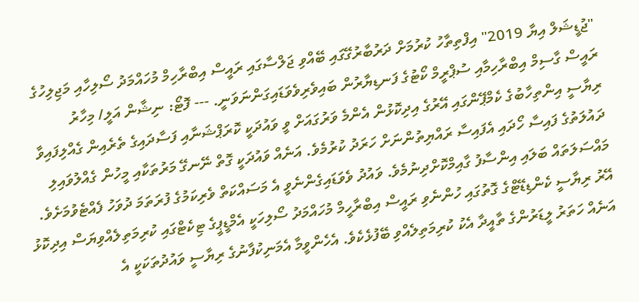"ޖުޑީޝަލް އިޔާ 2019" އިފްތިތާހު ކުރުމަށް ދަރުބާރުގޭގައި ބޭއްވި ޖަލްސާގައި ރައީސް އިބްރާހިމް މުހައްމަދު ސޯލިހާއި މަޖިލިހުގެ ރައީސް ގާސިމް އިބްރާހިމާއި ސުޕްރީމް ކޯޓުގެ ފަނޑިޔާރުން ބައިވެރިވެވަޑައިގަންނަވަނީ. --- ފޮޓޯ: ނިޝާން އަލީ/ މިހާރު
ރިޔާސީ އިންތިހާބުގެ ކެމްޕޭންގައި އޭރުގެ އިދިކޮޅުން އެންމެ ވަރުގައަށް ވީ ވައުދަކީ ކޮރަޕްޝަނާއި ފަސާދައިގެ ތެރެއިން ގެއްލިފައިވާ ދައުލަތުގެ ފައިސާ ހޯދައި އެފައިސާ ރައްޔިތުންނަށް ހަރަދު ކުރުމެވެ. އަނެއް ވައުދަކީ ގޮތް ނޭނގޭ މަރުތަކާއި މީހުން ގެއްލުވައިލި މައްސަލަތައް ބަލައި އިންސާފު ގާއިމްކޮށްދިނުމެވެ. ވައުދު ވެވަޑައިގެންނެވީ އެ މަސައްކަތް ވެރިކަމުގެ ފުރަތަމަ ދުވަހު ފެއްޓެވުމަށެވެ.
އޭރު ރިޔާސީ ކެންޑިޑޭޓްގެ ގޮތުގައި ހުންނެވި ރައީސް އިބްރާހީމް މުހައްމަދު ސޯލިހަކީ އެމްޑީޕީގެ ޓިކެޓްގައި ކުރިމަތިލެއްވިޔަސް އިދިކޮޅު އަނެއް ހަތަރު ލީޑަރުންގެ ތާއީދާ އެކު ކުރިމަތިލެއްވި ބޭފުޅެކެވެ. އެހެންވީމާ އެމަނިކުފާނުގެ ރިޔާސީ ވައުދުތަކަކީ އެ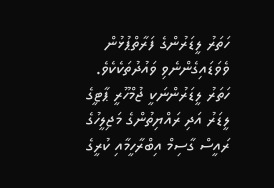ހަތަރު ލީޑަރުންގެ ފަރާތްޕުޅުން ވެވަޑައިގެންނެވި ވައުދުތަކެކެވެ.
ހަތަރު ލީޑަރުންނަކީ ޖުމްހޫރީ ޕާޓީގެ ލީޑަރު އަދި ރައްޔިތުންގެ މަޖިލީހުގެ ރައީސް ގާސިމް އިބްރާހީމާއި ކުރީގެ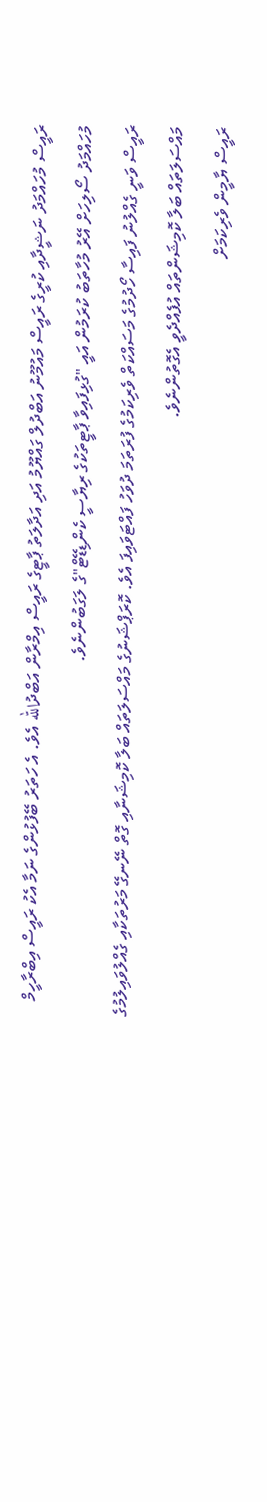ރައީސް މުހައްމަދު ނަޝީދާއި ކުރީގެ ރައީސް މައުމޫނު އަބްދުލް ގައްޔޫމު އަދި އަދާލަތު ޕާޓީގެ ރައީސް އިމްރާން އަބްދުالله އެވެ. އެ ހަތަރު ބޭފުޅުންގެ ނަމާ އެކު ރައީސް އިބްރާހީމް މުހައްމަދު ސޯލިހަށް އޭރު މުހާތަބު ކުރަމުން އައީ "ގުޅިފައިވާ ޕާޓީތަކުގެ ރިޔާސީ ކެންޑިޑޭޓް"ގެ ލަގަބުންނެވެ.
ރައީސް ވަނީ ގެއްލުނު ފައިސާ ހޯދުމުގެ މަސައްކަތް ވެރިކަމުގެ ފުރަތަމަ ދުވަހު ފައްޓަވައިފަ އެވެ. ކޮރަޕްޝަނުގެ މައްސަލަތައް ބަލާ ކޮމިޝަނާއި ގޮތް ނޭނގޭ މަރުތަކާއި ގެއްލުވައިލުމުގެ މައްސަލަތައް ބަލާ ކޮމިޝަންތައް އުފެއްދެވީ އެގޮތުންނެވެ.
ރައީސް ޔާމީން ވެރިކަމަށް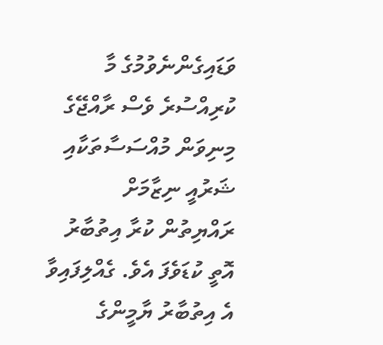ވަޑައިގެންނެވުމުގެ މާ ކުރިއްސުރެ ވެސް ރާއްޖޭގެ މިނިވަން މުއްސަސާތަކާއި ޝަރުއީ ނިޒާމަށް ރައްޔިތުން ކުރާ އިތުބާރު އޮތީ ކުޑަވެފަ އެވެ. ގެއްލިފައިވާ އެ އިތުބާރު ޔާމީންގެ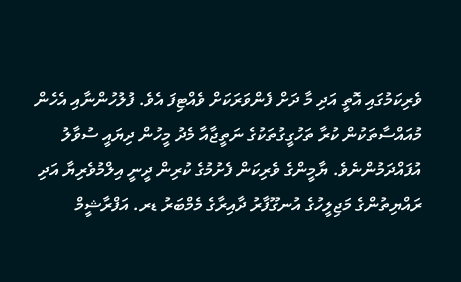ވެރިކަމުގައި އޮތީ އަދި މާ ދަށް ފެންވަރަކަށް ވެއްޓިފަ އެވެ. ފުލުހުންނާއި އެހެން މުއައްސާތަކުން ކުރާ ތަހުގީގުތަކުގެ ނަތީޖާއާ މެދު މީހުން ދިޔައީ ސުވާލު އުފައްދަމުންނެވެ. ޔާމީންގެ ވެރިކަން ފެށުމުގެ ކުރިން ދީނީ އިލްމުވެރިޔާ އަދި ރައްޔިތުންގެ މަޖިލީހުގެ އުނގޫފާރު ދާއިރާގެ މެމްބަރު ޑރ. އަފްރާޝީމް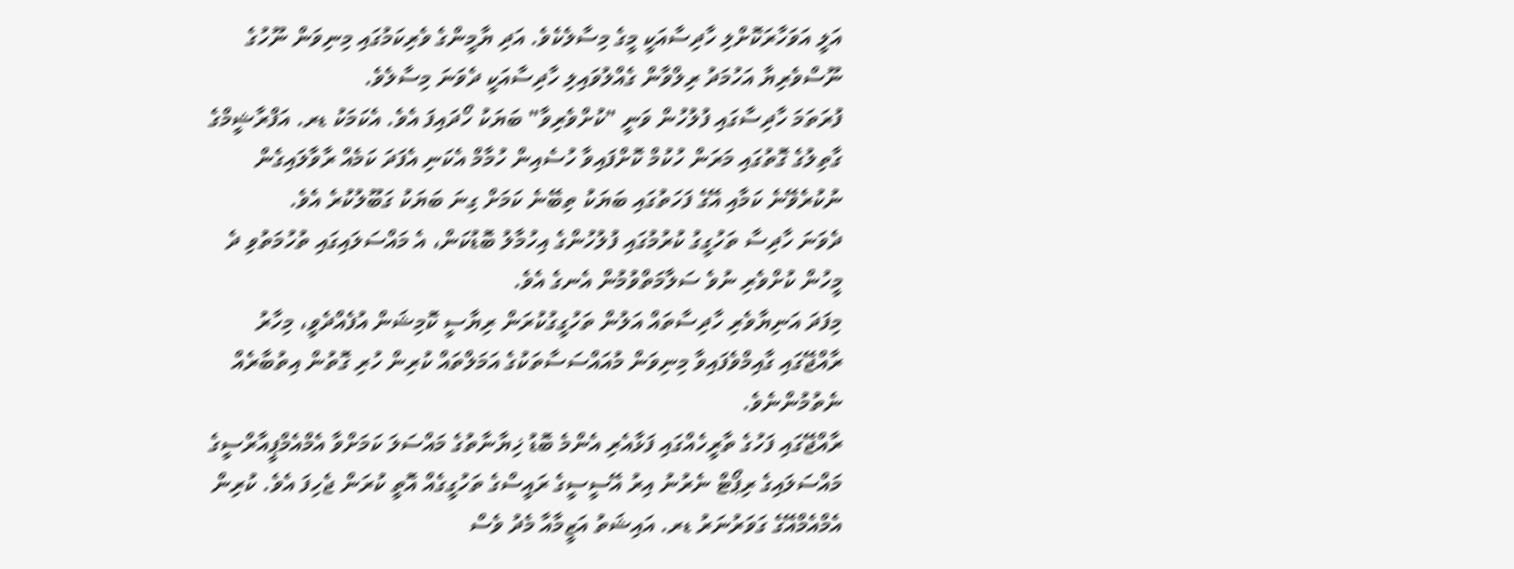އަލީ އަވަހާރަކޮށްލި ހާދިސާއަކީ މީގެ މިސާލެކެވެ. އަދި ޔާމީންގެ ވެރިކަމުގައި މިނިވަން ނޫހުގެ ނޫސްވެރިޔާ އަހުމަދު ރިލްވާން ގެއްލުވައިލި ހާދިސާއަކީ ދެވަނަ މިސާލެވެ.
ފުރަތަމަ ހާދިސާގައި ފުލުހުން ވަނީ "ކުށްވެރިވާ" ބަޔަކު ހޯދައިފަ އެވެ. އެކަމަކު ޑރ. އަފްރާޝީމްގެ ގާތިލުގެ ގޮތުގައި މަރަން ހުކުމް ކޮށްފައިވާ ހުސެއިން ހުމާމް އެކަނި އެފަދަ ކަމެއް ރާވާލައިގެން ނުކުރެވޭނެ ކަމާއި އޭގެ ފަހަތުގައި ބަޔަކު ތިބޭނެ ކަމަށް ގިނަ ބަޔަކު ގަބޫލުކުރެ އެވެ.
ދެވަނަ ހާދިސާ ތަހުގީގު ކުރުމުގައި ފުލުހުންގެ އިހުމާލު ބޮޑުކަން، އެ މައްސަލައިގައި ތުހުމަތުވި ދެ މީހުން ކުށްވެރި ނުވެ ސަލާމަތްވުމުން އެނގެ އެވެ.
މިފަދަ އަނިޔާވެރި ހާދިސާތައް އަލުން ތަހުގީގުކުރަން ރިޔާސީ ކޮމިޝަން އުފެއްދެވީ، މިހާރު ރާއްޖޭގައި ގާއިމްވެފައިވާ މިނިވަން މުއައްސަސާތަކުގެ އަމަލްތައް ކުރިން ހުރި ގޮތުން އިތުބާރެއް ނެތުމުންނެވެ.
ރާއްޖޭގައި ފަހުގެ ތާރީހެއްގައި ފަޅާއެރި އެންމެ ބޮޑު ޚިޔާނާތުގެ މައްސަލަ ކަމަށްވާ އެމްއެމްޕީއާރްސީގެ މައްސަލައިގެ ރިޕޯޓް ނެރުނު އިރު އޭސީސީގެ ރައީސްގެ ތަހުގީގެއް އޮތީ ކުރަން ޖެހިފަ އެވެ. ކުރިން އެމްއެމްއޭގެ ގަވަރުނަރު ޑރ. އައިޝަތު އަޒީމާއާ މެދު ވެސް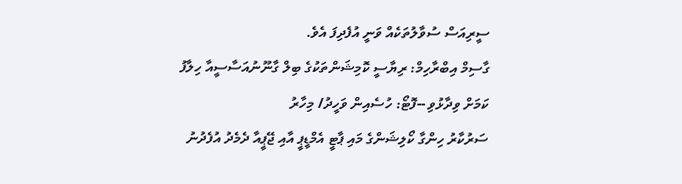ސީރިއަސް ސުވާލުތަކެއް ވަނީ އުފެދިފަ އެވެ.
ގާސިމް އިބްރާހިމް: ރިޔާސީ ކޮމިޝަންތަކުގެ ބިލް ގާނޫނުއަސާސީއާ ހިލާފު ކަމަށް ވިދާޅުވި --ފޮޓޯ: ހުސެއިން ވަހީދު/ މިހާރު
ސަރުކާރު ހިންގާ ކޯލިޝަންގެ މައި ޕާޓީ އެމްޑީޕީ އާއި ޖޭޕީއާ ދެމެދު އުފެދުނު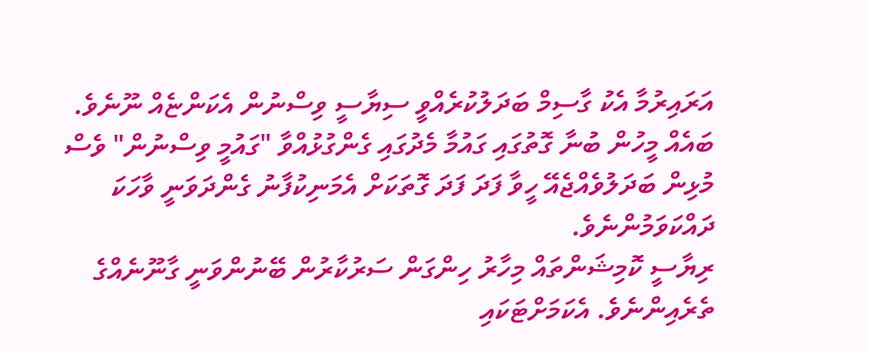އަރައިރުމާ އެކު ގާސިމް ބަދަލުކުރެއްވީ ސިޔާސީ ވިސްނުން އެކަންޏެއް ނޫނެވެ. ބައެއް މީހުން ބުނާ ގޮތުގައި ގައުމާ މެދުގައި ގެންގުޅުއްވާ "ގައުމީ ވިސްނުން" ވެސް މުޅިން ބަދަލުވެއްޖެއޭ ހީވާ ފަދަ ފަދަ ގޮތަކަށް އެމަނިކުފާނު ގެންދަވަނީ ވާހަކަ ދައްކަވަމުންނެވެ.
ރިޔާސީ ކޮމިޝަންތައް މިހާރު ހިންގަން ސަރުކާރުން ބޭނުންވަނީ ގާނޫނެއްގެ ތެރެއިންނެވެ. އެކަމަށްޓަކައި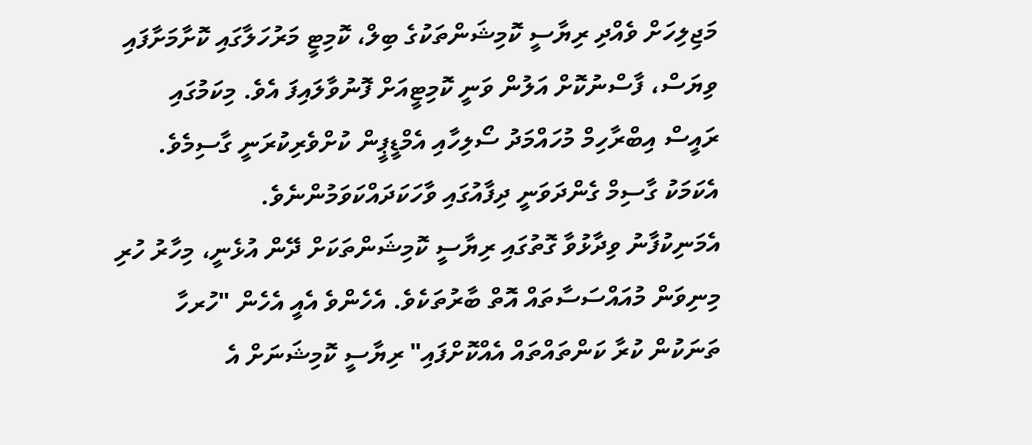މަޖިލިހަށް ވެއްދި ރިޔާސީ ކޮމިޝަންތަކުގެ ބިލް، ކޮމިޓީ މަރުހަލާގައި ކޮށާމަށާފައި ވިޔަސް، ފާސްނުކޮށް އަލުން ވަނީ ކޮމިޓީއަށް ފޮނުވާލައިފަ އެވެ. މިކަމުގައި ރައީސް އިބްރާހިމް މުހައްމަދު ސޯލިހާއި އެމްޑީޕީން ކުށްވެރިކުރަނީ ގާސިމެވެ. އެކަމަކު ގާސިމް ގެންދަވަނީ ދިފާއުގައި ވާހަކަދައްކަވަމުންނެވެ.
އެމަނިކުފާނު ވިދާޅުވާ ގޮތުގައި ރިޔާސީ ކޮމިޝަންތަކަށް ދޭން އުޅެނީ، މިހާރު ހުރި މިނިވަން މުއައްސަސާތައް އޮތް ބާރުތަކެވެ. އެހެންވެ އެއީ އެހެން "ހުރހާ ތަނަކުން ކުރާ ކަންތައްތައް އެއްކޮށްފައި" ރިޔާސީ ކޮމިޝަނަށް އެ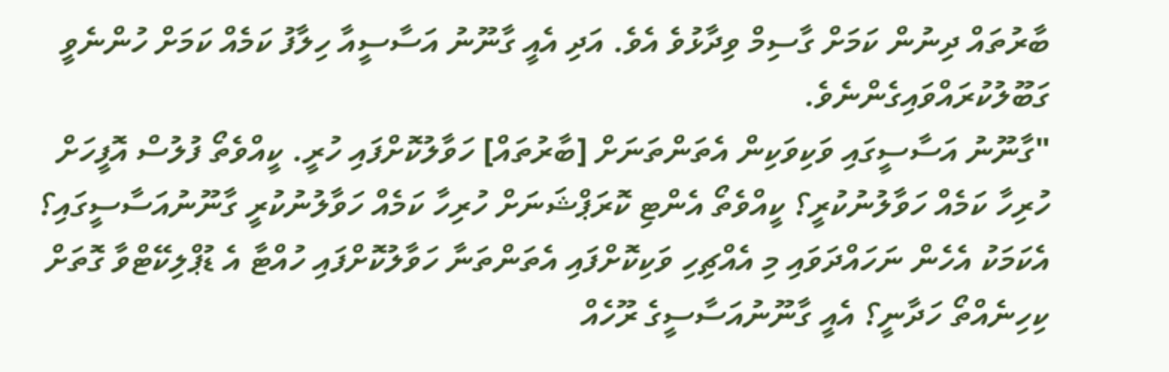ބާރުތައް ދިނުން ކަމަށް ގާސިމް ވިދާޅުވެ އެވެ. އަދި އެއީ ގާނޫނު އަސާސީއާ ހިލާފު ކަމެއް ކަމަށް ހުންނެވީ ގަބޫލުކުރައްވައިގެންނެވެ.
"ގާނޫނު އަސާސީގައި ވަކިވަކިން އެތަންތަނަށް [ބާރުތައް] ހަވާލުކޮށްފައި ހުރީ. ކީއްވެތޯ ފުލުސް އޮފީހަށް ހުރިހާ ކަމެއް ހަވާލުނުކުރީ؟ ކީއްވެތޯ އެންޓި ކޮރަޕްޝަނަށް ހުރިހާ ކަމެއް ހަވާލުނުކުރީ ގާނޫނުއަސާސީގައި؟ އެކަމަކު އެހެން ނަހައްދަވައި މި އެއްޗިހި ވަކިކޮށްފައި އެތަންތަނާ ހަވާލުކޮށްފައި ހުއްޓާ އެ ޑުޕްލިކޭޓްވާ ގޮތަށް ކިހިނެއްތޯ ހަދާނީ؟ އެއީ ގާނޫނުއަސާސީގެ ރޫހެއް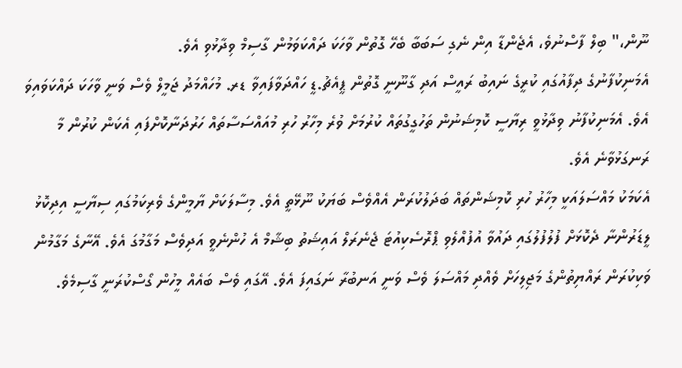ނޫން،" ބިލް ފާސްނުވެ، އެޖެންޑާ އިން ނެގި ސަބަބާ ބެހޭ ގޮތުން ވާހަކަ ދައްކަވަމުން ގާސިމް ވިދާޅުވި އެވެ.
އެމަނިކުފާނުގެ ދިފާއުގައި ކުރީގެ ނައިބު ރައީސް އަދި ގާނޫނީ ގޮތުން ޕީއެޗު.ޑީ ހައްދަވާފައިވާ ޑރ. މުހައްމަދު ޖަމީލް ވެސް ވަނީ ވާހަކަ ދައްކަވައިވަ އެވެ. އެމަނިކުފާނު ވިދާޅުވީ ރިޔާސީ ކޮމިޝަނުން ތަހުގީގުތައް ކުރުމަށް ވުރެ މިހާރު ހުރި މުއައްސަސާތައް ހަރުދަނާކޮށްފައި އެކަން ކުރުން މާ ރަނގަޅުވާނެ އެވެ.
އެކަމަކު މައްސަލައަކީ މިހާރު ހުރި ކޮމިޝަންތައް ބަދަލުކުރަން އެއްވެސް ބަޔަކު ނޫޅޭތީ އެވެ. މިސާލަކަށް ޔާމީންގެ ވެރިކަމުގައި ސިޔާސީ އިދިކޮޅު ލީޑަރުންނާ ދެކޮޅަށް ފުލުފުލުގައި ދައުވާ އުފުއްލެވި ޕްރޮސެކިއުޓަ ޖެނެރަލް އައިޝަތު ބިޝާމް އެ ހުންނެވީ އަދިވެސް މަގާމުގަ އެވެ. އޭނާގެ މަގާމުން ވަކިކުރަން ރައްޔިތުންގެ މަޖިލިހަށް ވެއްދި މައްސަލަ ވެސް ވަނީ އަނބުރާ ނަގައިފަ އެވެ. އޭގައި ވެސް ބައެއް މީހުން ގޯސްކުރަނީ ގާސިމެވެ.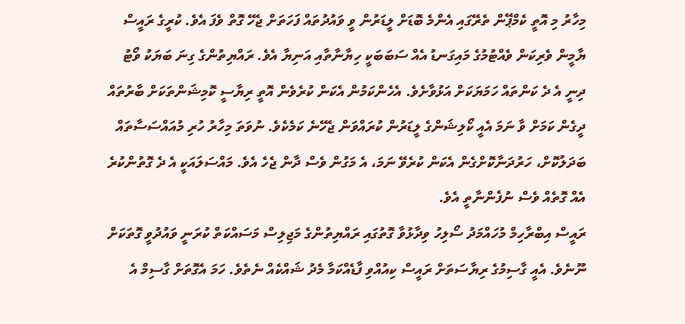މިހާރު މި އޮތީ ކެމްޕޭން ތެރޭގައި އެންމެ ބޮޑަށް ލީޑަރުން ވީ ވައުދުތައް ފަހަތަށް ޖެހޭ ގޮތް ވެފަ އެވެ. ކުރީގެ ރައީސް ޔާމީން ވެރިކަން ވެއްޓުމުގެ މައިގަނޑު އެއް ސަބަބަކީ ހިޔާނާތާއި އަނިޔާ އެވެ. ރައްޔިތުންގެ ގިނަ ބަޔަކު ވޯޓު ދިނީ އެ ދެ ކަންތައް ހަމަޔަކަށް އަޅުވާށެވެ. އެހެންކަމުން އެކަން ކުރެވެން އޮތީ ރިޔާސީ ކޮމިޝަންތަކަށް ބާރުތައް ދީގެން ކަމަށް ވާ ނަމަ އެއީ ކޯލިޝަންގެ ލީޑަރުން ކުރައްވަން ޖެހޭނެ ކަމެކެވެ. ނުވަތަ މިހާރު ހުރި މުއައްސަސާތައް ބަދަލުކޮށް، ހަރުދަނާކޮށްގެން އެކަން ކުރެވޭ ނަމަ، އެ މަގުން ވެސް ދާން ޖެހެ އެވެ. މައްސަލައަކީ އެ ދެ ގޮތުންކުރެ އެއް ގޮތެއް ވެސް ނުފެންނާތީ އެވެ.
ރައީސް އިބްރާހިމް މުހައްމަދު ސޯލިހު ވިދާޅުވާ ގޮތުގައި ރައްޔިތުންގެ މަޖިލިސް މަސައްކަތް ކުރަނީ ވައުދުވީ ގޮތަކަށް ނޫނެވެ. އެއީ ގާސިމުގެ ރިޔާސަތަށް ރައީސް ކިއުއްވި ފާޑެއްކަމާ މެދު ޝައްކެއް ނެތެވެ. ހަމަ އެގޮތަށް ގާސިމް އެ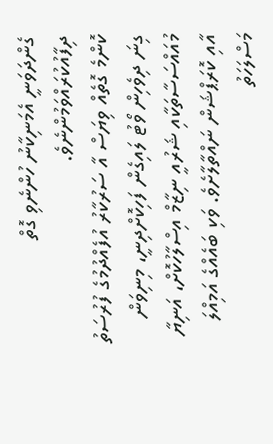ގެންދަވަނީ އެމަނިކާނު ހުންނެވި ގޮތް ދިފާއުކުރައްވަމުންނެވެ.
ކޮންމެ ގޮތެއް ވިޔަސް އާ ސަރުކާރު އުފެއްދުމުގެ ފުރުސަތު ގިނަ ދިވެހިން ވޯޓު ލައިގެން ފަހިކޮށްދިނީ، މިނިވަން މުއައްސަސާތަކާއި ޝަރުއީ ނިޒާމް އިސްލާހުކޮށް، އަނިޔާ އާއި ކޮރަޕްޝަން ނައްތާލާށެވެ. ވަކި ބައެއްގެ އަމިއްލަ މަސްލަހަތު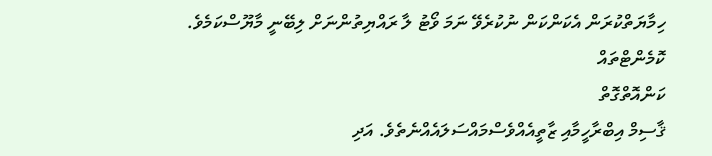ހިމާޔަތްކުރަން އެކަންކަން ނުކުރެވޭ ނަމަ ވޯޓު ލާ ރައްޔިތުންނަށް ލިބޭނީ މާޔޫސްކަމެވެ.
ކޮމެންޓްތައް
ކަންއޮތްގޮތް
ޤާސިމް އިބްރާހީމާއި ޒާތީއެއްވެސްމައްސަލައެއްނެތެވެ. އަދި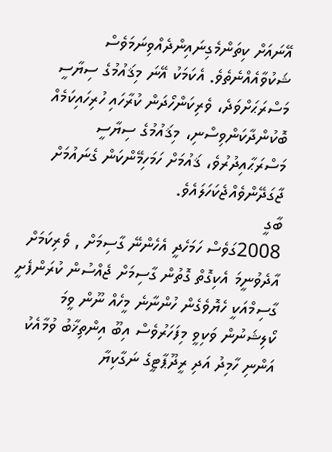އޭނައަށް ކިތަންމެގިނައިންދެއްވިނަމަވެސް ޝަކުވާއެއްނެތެވެ. އެކަމަކު އޭނަ މިޤައުމުގެ ސިޔާސީ މަސްރަޙަށްވަދެ، ވެރިކަންހޯދަން ކުރާހައި ހުރިހައިކަމެއް ބޮކުންދާކަންވިސްނި، މިޤައުމުގެ ސިޔާސީ މަސްރަޙާއިދުރުވެ، ޤައުމަށް ހަމަހިމޭންކަން ގެނައުމަށް ޖާގަދޭންވެއްޖެކަހަލައެވެ.
ބާގީ
2008ގަވެސް ހަމަހެދީ އެހެންނޭ ގާސިމަށް , ވެރިކަމަށް އާދެވުނީމަ އެކިގޮތް ގޮތުން ގާސިމަށް ޖެއްސުން ކުރަންފެށީ ގާސިމްއަކީ ހެޔޮވެގެން ހުންނާނެ މީހެއް ނޫން ވީމަ ކޯލިޝަނުން ވަކިވީ މިފަހަރުވެސް އިބޫ އިންތިޚާބު ވުމާއެކު އަންނި ހާމިދު އަދި ރީދޫޕާޓީގެ ނަގާކިޔާ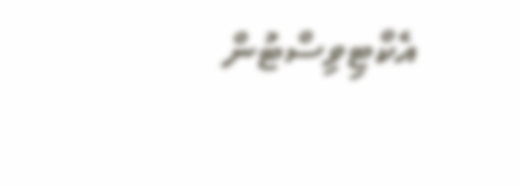އެކްޓިވިސްޓުން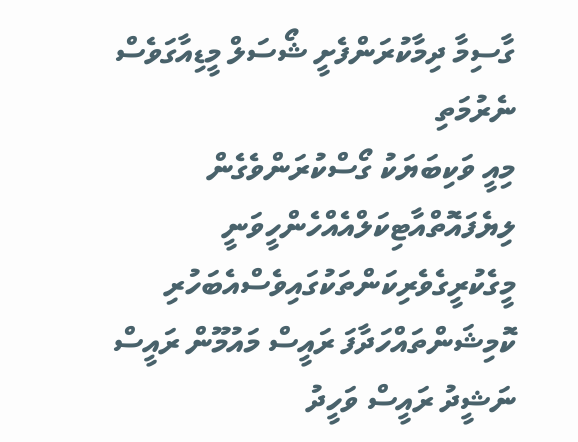ގާސިމާ ދިމާކުރަންފެށީ ޝޯސަލް މީޑިއާގަވެސް
ނެރުމަތި
މިއީ ވަކިބަޔަކު ގޯސްކުރަންވެގެން ލިޔެފައޮތްއާޓިކަލްއެއްހެންހީވަނީ މީގެކުރީގެވެރިކަންތަކުގައިވެސްއެބަހުރި ކޮމިޝަންތައްހަދާފަ ރައީސް މައުމޫން ރައީސް ނަޝީދު ރައީސް ވަހީދު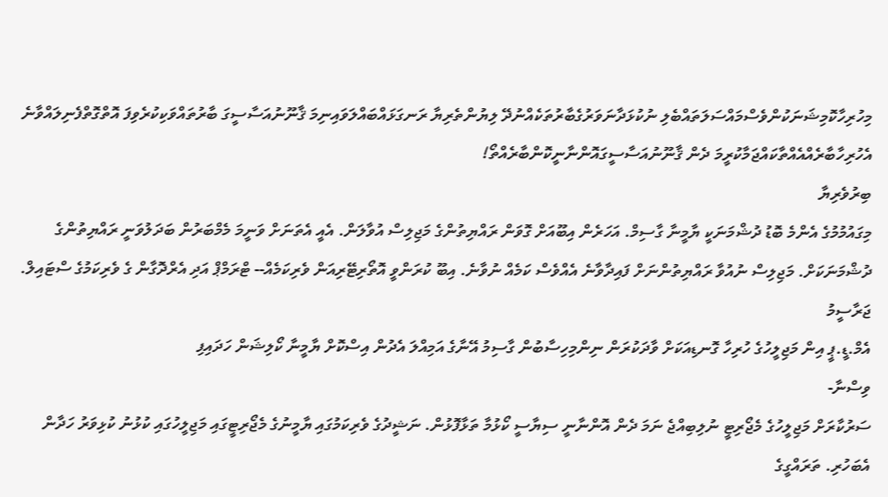މިހުރިހާކޮމިޝަނަކުންވެސްމައްސަލަތައްބެލި ނުކުޅަދާނަވަރުގެބާރުތަކެއްނުދޭ ލިޔުންތެރިޔާ ރަނގަޅައްބައްލަވައިނިމަ ޤާނޫނުއަސާސީގަ ބާރުތައްވަކިކުރެވިފަ އޮތްގޮތްފެނިލައްވާނެ އެހުރިހާބާރެއްއެއްތާކައްޖަމާކުރީމަ ދެން ޤާނޫނުއަސާސީގައޮންނާނީކޮންބާރެއްތޯ!
ބިރުވެރިޔާ
މިގައުމުމުގެ އެންމެ ބޮޑު ދުޝްމަނަކީ ޔާމީނާ ގާސިމް. އަހަރެން އިބޫއަށް ގޮވަން ރައްޔިތުންގެ މަޖިލިސް އުވާލަން. އެއީ އެތަނަށް ވަނީމަ މެމްބަރުން ބަދަލުވަނީ ރައްޔިތުންގެ ދުޝްމަނަކަށް. މަޖިލިސް ނުއުވާ ރައްޔިތުންނަށް ފައިދާވާނެ އެއްވެސް ކަމެއް ނުވާނެ. އިބޫ ކުރަންވީ އޮތޯރިޓޭރިއަން ވެރިކަމެއް-- ޓްރަމްޕް އަދި އެރްދޮގާން ގެ ވެރިކަމުގެ ސްޓައިލް.
ޖަރާސީމު
އެމް.ޑީ.ޕީ އިން މަޖިލީހުގެ ހުރިހާ ގޮނޑިއަކަށް ވާދަކުރަން ނިންމިހިސާބުން ގާސިމު އޭނާގެ އަމިއްލަ އެދުން އިސްކޮށް ޔާމީނާ ކޯލިޝަން ހަދައިފި
ވިސްނާ-
ސަރުކާރަށް މަޖިލީހުގެ މެޖޯރިޓީ ނުލިބިއްޖެ ނަމަ ދެން އޮންނާނީ ސިޔާސީ ކޯޅުމާ ތަޅާފޮޅުން. ނަޝީދުގެ ވެރިކަމުގައި ޔާމީނުގެ މެޖޯރިޓީގައި މަޖިލީހުގައި ކުޅުނު ކުޅިވަރު ހަދާން އެބަހުރި. ތަރައްގީގެ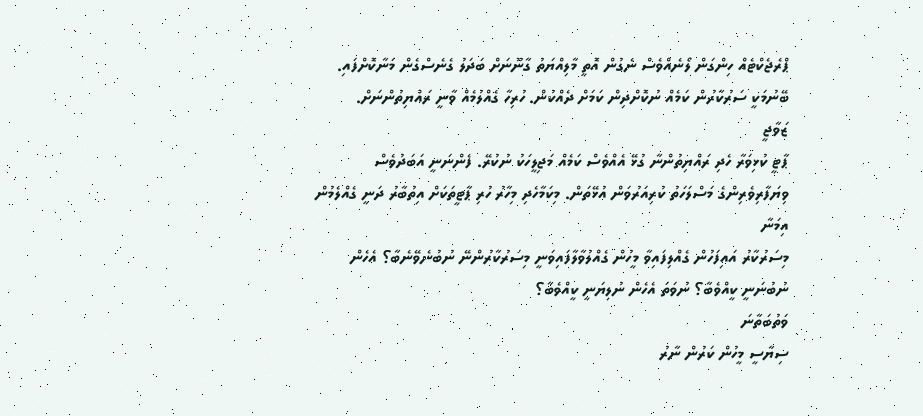ޕްރެޖެކްޓެއް ހިންގަން ލޯނެއްވެސް ނެގުން އޮތީ މާލިއްޔަތު ގާނޫނަށް ބަދަލު ގެނެސްގެން މަނާކޮށްފައި. ބޭނުމަކީ ސަރުކާރުން ކަމެއް ނުކޮށްދިން ކަމަށް ދެއްކުން. ހުރިހާ ގެއްލުމެއް ވާނީ ރައްޔިތުންނަށް.
ޒަވާޖީ
ޕާޓީ ކުޅިވަރާ ހެދި ރައްޔިތުންނާ ގުޅޭ އެއްވެސް ކަމެއް މަޖިލީހަކު ނުކުރޭ. ފެންނަނީ އަބަދުވެސް ވިޔަފާރިވެރިންގެ މަސްލަހަތު ކުރިއަރުވަން އުޅޭތަން. މިކަމާހެދި މިހާރު ހުރި ޕާޓީތަކަށް އިތުބާރު ދަނީ ގެއްލެމުން
އިމަނާ
މިސަރުކާރު އައިފަހުން ގެއްލިފައިވާ މީހުން ގެއްލުވާލާފައިވަނީ މިސަރުކާރުންނޭ ނުބުނެވޭނެބާ؟ އެހެން ނުބުނަނީ ކީއްވެބާ؟ ނުވަތަ އެހެން ނުލިޔަނީ ކީއްވެބާ؟
ވަތުބަތާނަ
ސިޔާސީ މީހުން ކަރުން ނާރު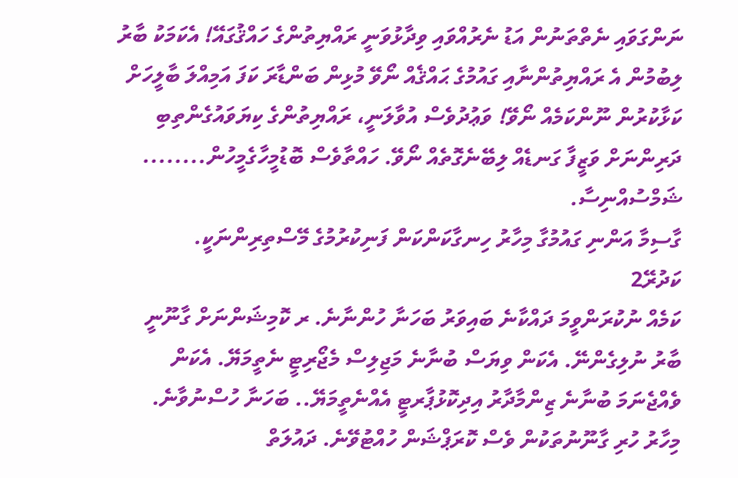ނަންގަވައި ނެތްތަނުން އަޑު ނެރުއްވައި ވިދާޅުވަނީ ރައްޔިތުންގެ ހައްޤުގައޭ! އެކަމަކު ބާރު ލިބުމުން އެ ރައްޔިތުންނާއި ގައުމުގެ ޙައްޤެއް ނޯވޭ މުޅިން ބަންޑާރަ ކަފަ އަމިއްލަ ބާލީހަށް ކަޅާކުރުން ނޫންކަމެއް ނޯވޭ! ވަޢުދުވެސް އުވާލަނީ، ރައްޔިތުންގެ ކިޔަވައުގެންތިބި ދަރިންނަށް ވަޒީފާ ގަނޑެއް ލިބޭނެގޮތެއް ނޯވޭ. ހައްތާވެސް ބޮޑުމީހާގެމީހުން........
ޝަމްސުއްނިސާ.
ގާސިމާ އަންނި ގައުމުގާ މިހާރު ހިނގާކަންކަން ފަނިކުރުމުގެ މޭސްތިރިންނަކީ.
ކަދުރޭ2
ކަމެއް ނުކުރަންވީމަ ދައްކާނެ ބައިވަރު ބަހަނާ ހުންނާނެ. ރ ކޮމިޝަންނަށް ގާނޫނީ ބާރު ނުލިގެންނޭ. އެކަން ވިޔަސް ބުނާނެ މަޖިލިސް މެޖޯރިޓީ ނެތީމަޔޭ. އެކަން ވެއްޖެނަމަ ބުނާނެ ޒިންމާދާރު އިދިކޮޅުޕާރޓީ އެއްނެތީމަޔޭ.. ބަހަނާ ހުސްނުވާނެ. މިހާރު ހުރި ގާނޫނުތަކުން ވެސް ކޮރަޕްޝަން ހުއްޓުވޭނެ. ދައުލަތް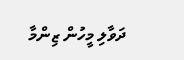ދަވާލި މީހުން ޒިންމާ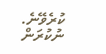ކުރެވޭނެ. ނުކުރަން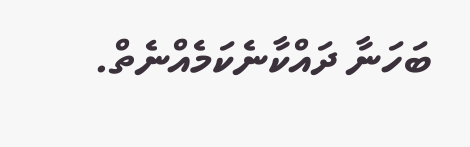ބަހަނާ ދައްކާނެކަމެއްނެތް.